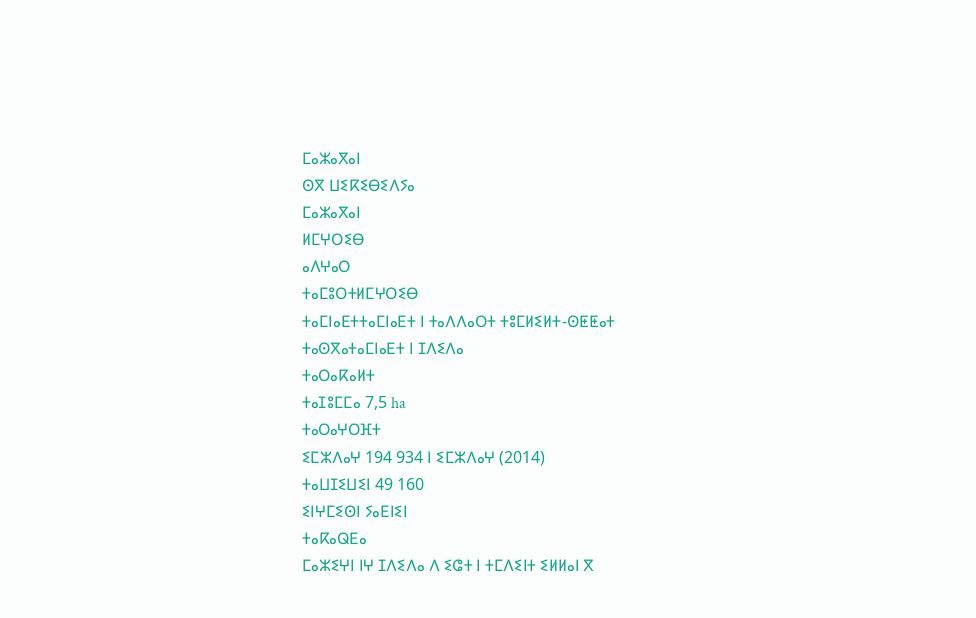ⵎⴰⵣⴰⴳⴰⵏ
ⵙⴳ ⵡⵉⴽⵉⴱⵉⴷⵢⴰ
ⵎⴰⵣⴰⴳⴰⵏ
ⵍⵎⵖⵔⵉⴱ
ⴰⴷⵖⴰⵔ
ⵜⴰⵎⵓⵔⵜⵍⵎⵖⵔⵉⴱ
ⵜⴰⵎⵏⴰⴹⵜⵜⴰⵎⵏⴰⴹⵜ ⵏ ⵜⴰⴷⴷⴰⵔⵜ ⵜⵓⵎⵍⵉⵍⵜ-ⵙⵟⵟⴰⵜ
ⵜⴰⵙⴳⴰⵜⴰⵎⵏⴰⴹⵜ ⵏ ⵊⴷⵉⴷⴰ
ⵜⴰⵔⴰⴽⴰⵍⵜ
ⵜⴰⵊⵓⵎⵎⴰ 7,5 ha
ⵜⴰⵔⴰⵖⵔⴼⵜ
ⵉⵎⵣⴷⴰⵖ 194 934 ⵏ ⵉⵎⵣⴷⴰⵖ (2014)
ⵜⴰⵡⵊⵉⵡⵉⵏ 49 160
ⵉⵏⵖⵎⵉⵙⵏ ⵢⴰⴹⵏⵉⵏ
ⵜⴰⴽⴰⵕⴹⴰ
ⵎⴰⵣⵉⵖⵏ ⵏⵖ ⵊⴷⵉⴷⴰ ⴷ ⵉⵛⵜ ⵏ ⵜⵎⴷⵉⵏⵜ ⵉⵍⵍⴰⵏ ⴳ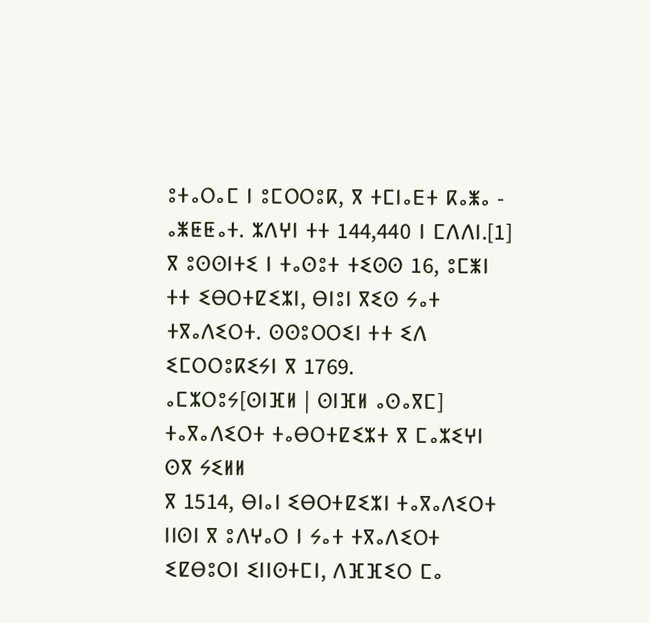ⵓⵜⴰⵔⴰⵎ ⵏ ⵓⵎⵔⵔⵓⴽ, ⴳ ⵜⵎⵏⴰⴹⵜ ⴽⴰⵥⴰ - ⴰⵥⵟⵟⴰⵜ. ⵣⴷⵖⵏ ⵜⵜ 144,440 ⵏ ⵎⴷⴷⵏ.[1] ⴳ ⵓⵙⵙⵏⵜⵉ ⵏ ⵜⴰⵙⵓⵜ ⵜⵉⵙⵙ 16, ⵓⵎⵥⵏ ⵜⵜ ⵉⴱⵔⵜⵇⵉⵣⵏ, ⴱⵏⵓⵏ ⴳⵉⵙ ⵢⴰⵜ ⵜⴳⴰⴷⵉⵔⵜ. ⵙⵙⵓⵔⵔⵉⵏ ⵜⵜ ⵉⴷ ⵉⵎⵔⵔⵓⴽⵉⵢⵏ ⴳ 1769.
ⴰⵎⵣⵔⵓⵢ[ⵙⵏⴼⵍ | ⵙⵏⴼⵍ ⴰⵙⴰⴳⵎ]
ⵜⴰⴳⴰⴷⵉⵔⵜ ⵜⴰⴱⵔⵜⵇⵉⵣⵜ ⴳ ⵎⴰⵣⵉⵖⵏ ⵙⴳ ⵢⵉⵍⵍ
ⴳ 1514, ⴱⵏⴰⵏ ⵉⴱⵔⵜⵇⵉⵣⵏ ⵜⴰⴳⴰⴷⵉⵔⵜ ⵏⵏⵙⵏ ⴳ ⵓⴷⵖⴰⵔ ⵏ ⵢⴰⵜ ⵜⴳⴰⴷⵉⵔⵜ ⵉⵇⴱⵓⵔⵏ ⵉⵏⵏⵙⵜⵎⵏ, ⴷⴼⴼⵉⵔ ⵎⴰ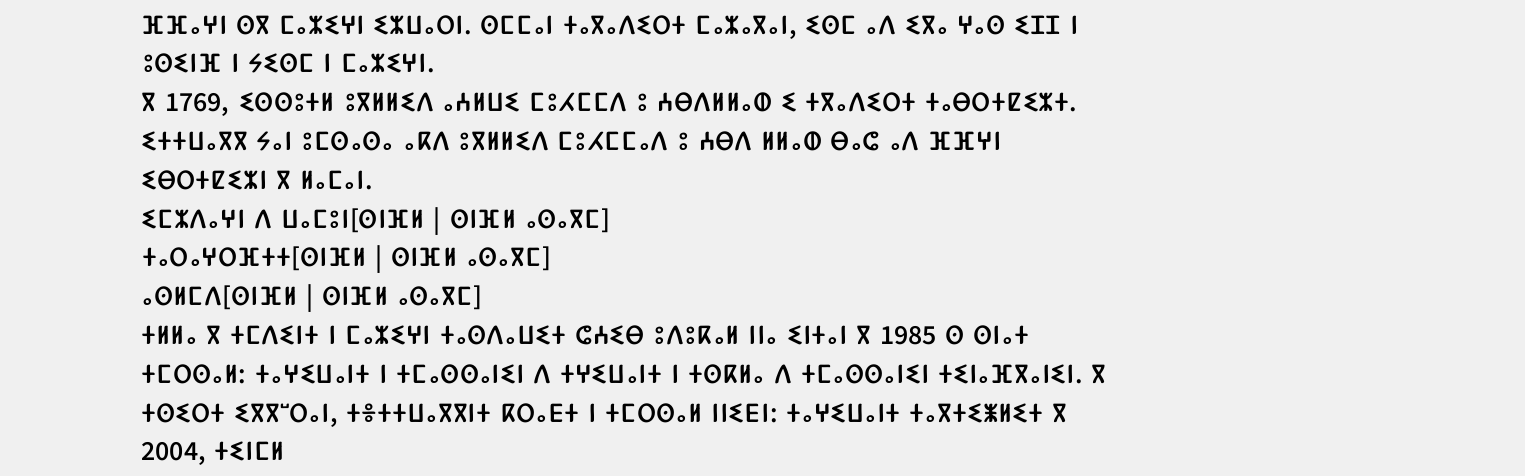ⴼⴼⴰⵖⵏ ⵙⴳ ⵎⴰⵣⵉⵖⵏ ⵉⵣⵡⴰⵔⵏ. ⵙⵎⵎⴰⵏ ⵜⴰⴳⴰⴷⵉⵔⵜ ⵎⴰⵣⴰⴳⴰⵏ, ⵉⵙⵎ ⴰⴷ ⵉⴳⴰ ⵖⴰⵙ ⵉⵊⵊ ⵏ ⵓⵙⵉⵏⴼ ⵏ ⵢⵉⵙⵎ ⵏ ⵎⴰⵣⵉⵖⵏ.
ⴳ 1769, ⵉⵙⵙⵓⵜⵍ ⵓⴳⵍⵍⵉⴷ ⴰⵄⵍⵡⵉ ⵎⵓⵃⵎⵎⴷ ⵓ ⵄⴱⴷⵍⵍⴰⵀ ⵉ ⵜⴳⴰⴷⵉⵔⵜ ⵜⴰⴱⵔⵜⵇⵉⵣⵜ. ⵉⵜⵜⵡⴰⴳⴳ ⵢⴰⵏ ⵓⵎⵙⴰⵙⴰ ⴰⴽⴷ ⵓⴳⵍⵍⵉⴷ ⵎⵓⵃⵎⵎⴰⴷ ⵓ ⵄⴱⴷ ⵍⵍⴰⵀ ⴱⴰⵛ ⴰⴷ ⴼⴼⵖⵏ ⵉⴱⵔⵜⵇⵉⵣⵏ ⴳ ⵍⴰⵎⴰⵏ.
ⵉⵎⵣⴷⴰⵖⵏ ⴷ ⵡⴰⵎⵓⵏ[ⵙⵏⴼⵍ | ⵙⵏⴼⵍ ⴰⵙⴰⴳⵎ]
ⵜⴰⵔⴰⵖⵔⴼⵜⵜ[ⵙⵏⴼⵍ | ⵙⵏⴼⵍ ⴰⵙⴰⴳⵎ]
ⴰⵙⵍⵎⴷ[ⵙⵏⴼⵍ | ⵙⵏⴼⵍ ⴰⵙⴰⴳⵎ]
ⵜⵍⵍⴰ ⴳ ⵜⵎⴷⵉⵏⵜ ⵏ ⵎⴰⵣⵉⵖⵏ ⵜⴰⵙⴷⴰⵡⵉⵜ ⵛⵄⵉⴱ ⵓⴷⵓⴽⴰⵍ ⵏⵏⴰ ⵉⵏⵜⴰⵏ ⴳ 1985 ⵙ ⵙⵏⴰⵜ ⵜⵎⵔⵙⴰⵍ: ⵜⴰⵖⵉⵡⴰⵏⵜ ⵏ ⵜⵎⴰⵙⵙⴰⵏⵉⵏ ⴷ ⵜⵖⵉⵡⴰⵏⵜ ⵏ ⵜⵙⴽⵍⴰ ⴷ ⵜⵎⴰⵙⵙⴰⵏⵉⵏ ⵜⵉⵏⴰⴼⴳⴰⵏⵉⵏ. ⴳ ⵜⵙⵉⵔⵜ ⵉⴳⴳⵯⵔⴰⵏ, ⵜⴻⵜⵜⵡⴰⴳⴳⵏⵜ ⴽⵔⴰⴹⵜ ⵏ ⵜⵎⵔⵙⴰⵍ ⵏⵏⵉⴹⵏ: ⵜⴰⵖⵉⵡⴰⵏⵜ ⵜⴰⴳⵜⵉⵥⵍⵉⵜ ⴳ 2004, ⵜⵉⵏⵎⵍ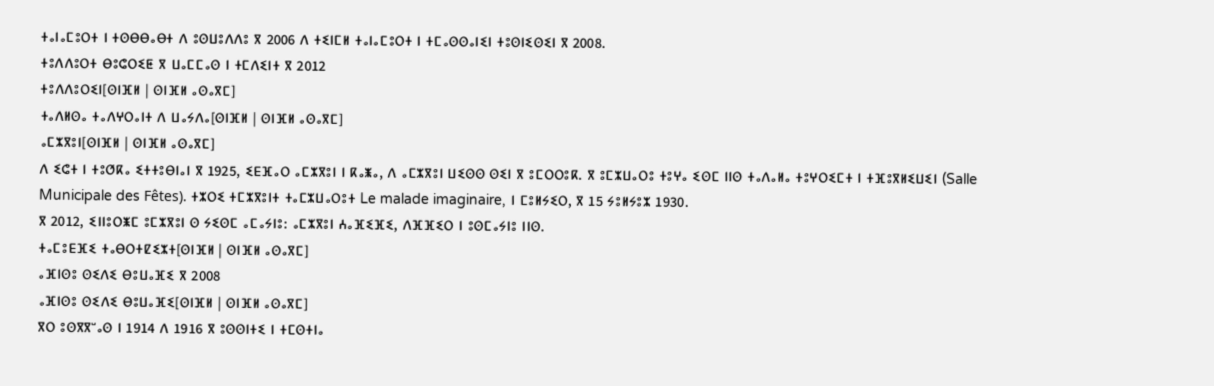ⵜⴰⵏⴰⵎⵓⵔⵜ ⵏ ⵜⵙⴱⴱⴰⴱⵜ ⴷ ⵓⵙⵡⵓⴷⴷⵓ ⴳ 2006 ⴷ ⵜⵉⵏⵎⵍ ⵜⴰⵏⴰⵎⵓⵔⵜ ⵏ ⵜⵎⴰⵙⵙⴰⵏⵉⵏ ⵜⵓⵙⵏⵉⵙⵉⵏ ⴳ 2008.
ⵜⵓⴷⴷⵓⵔⵜ ⴱⵓⵛⵔⵉⵟ ⴳ ⵡⴰⵎⵎⴰⵙ ⵏ ⵜⵎⴷⵉⵏⵜ ⴳ 2012
ⵜⵓⴷⴷⵓⵔⵉⵏ[ⵙⵏⴼⵍ | ⵙⵏⴼⵍ ⴰⵙⴰⴳⵎ]
ⵜⴰⴷⵍⵙⴰ ⵜⴰⴷⵖⵔⴰⵏⵜ ⴷ ⵡⴰⵢⴷⴰ[ⵙⵏⴼⵍ | ⵙⵏⴼⵍ ⴰⵙⴰⴳⵎ]
ⴰⵎⵣⴳⵓⵏ[ⵙⵏⴼⵍ | ⵙⵏⴼⵍ ⴰⵙⴰⴳⵎ]
ⴷ ⵉⵛⵜ ⵏ ⵜⵓⵚⴽⴰ ⵉⵜⵜⵓⴱⵏⴰⵏ ⴳ 1925, ⵉⴹⴼⴰⵔ ⴰⵎⵣⴳⵓⵏ ⵏ ⴽⴰⵥⴰ, ⴷ ⴰⵎⵣⴳⵓⵏ ⵡⵉⵙⵙ ⵙⵉⵏ ⴳ ⵓⵎⵔⵔⵓⴽ. ⴳ ⵓⵎⵣⵡⴰⵔⵓ ⵜⵓⵖⴰ ⵉⵙⵎ ⵏⵏⵙ ⵜⴰⴷⴰⵍⴰ ⵜⵓⵖⵔⵉⵎⵜ ⵏ ⵜⴼⵓⴳⵍⵉⵡⵉⵏ (Salle Municipale des Fêtes). ⵜⵣⵔⵉ ⵜⵎⵣⴳⵓⵏⵜ ⵜⴰⵎⵣⵡⴰⵔⵓⵜ Le malade imaginaire, ⵏ ⵎⵓⵍⵢⵉⵔ, ⴳ 15 ⵢⵓⵍⵢⵓⵣ 1930.
ⴳ 2012, ⵉⵏⵏⵓⵔⵥⵎ ⵓⵎⵣⴳⵓⵏ ⵙ ⵢⵉⵙⵎ ⴰⵎⴰⵢⵏⵓ: ⴰⵎⵣⴳⵓⵏ ⵄⴰⴼⵉⴼⵉ, ⴷⴼⴼⵉⵔ ⵏ ⵓⵙⵎⴰⵢⵏⵓ ⵏⵏⵙ.
ⵜⴰⵎⵓⴹⴼⵉ ⵜⴰⴱⵔⵜⵇⵉⵣⵜ[ⵙⵏⴼⵍ | ⵙⵏⴼⵍ ⴰⵙⴰⴳⵎ]
ⴰⴼⵏⵙⵓ ⵙⵉⴷⵉ ⴱⵓⵡⴰⴼⵉ ⴳ 2008
ⴰⴼⵏⵙⵓ ⵙⵉⴷⵉ ⴱⵓⵡⴰⴼⵉ[ⵙⵏⴼⵍ | ⵙⵏⴼⵍ ⴰⵙⴰⴳⵎ]
ⴳⵔ ⵓⵙⴳⴳⵯⴰⵙ ⵏ 1914 ⴷ 1916 ⴳ ⵓⵙⵙⵏⵜⵉ ⵏ ⵜⵎⵙⵜⵏⴰ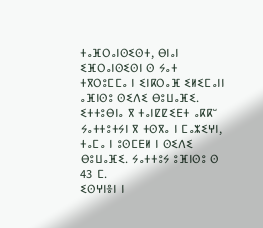ⵜⴰⴼⵔⴰⵏⵙⵉⵙⵜ, ⴱⵏⴰⵏ ⵉⴼⵔⴰⵏⵙⵉⵙⵏ ⵙ ⵢⴰⵜ ⵜⴳⵔⵓⵎⵎⴰ ⵏ ⵉⵏⴽⵔⴰⴼ ⵉⵍⵉⵎⴰⵏⵏ ⴰⴼⵏⵙⵓ ⵙⵉⴷⵉ ⴱⵓⵡⴰⴼⵉ. ⵉⵜⵜⵓⴱⵏⴰ ⴳ ⵜⴰⵏⵇⵇⵉⴹⵜ ⴰⴽⴽⵯ ⵢⴰⵜⵜⵓⵜⵢⵏ ⴳ ⵜⵙⴳⴰ ⵏ ⵎⴰⵣⵉⵖⵏ, ⵜⴰⵎⴰ ⵏ ⵓⵙⵎⴹⵍ ⵏ ⵙⵉⴷⵉ ⴱⵓⵡⴰⴼⵉ. ⵢⴰⵜⵜⵓⵢ ⵓⴼⵏⵙⵓ ⵙ 43 ⵎ.
ⵉⵙⵖⵏⴻⵏ ⵏ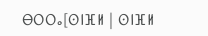ⴱⵔⵔⴰ[ⵙⵏⴼⵍ | ⵙⵏⴼⵍ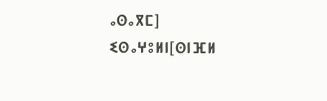ⴰⵙⴰⴳⵎ]
ⵉⵙⴰⵖⵓⵍⵏ[ⵙⵏⴼⵍ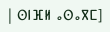| ⵙⵏⴼⵍ ⴰⵙⴰⴳⵎ]